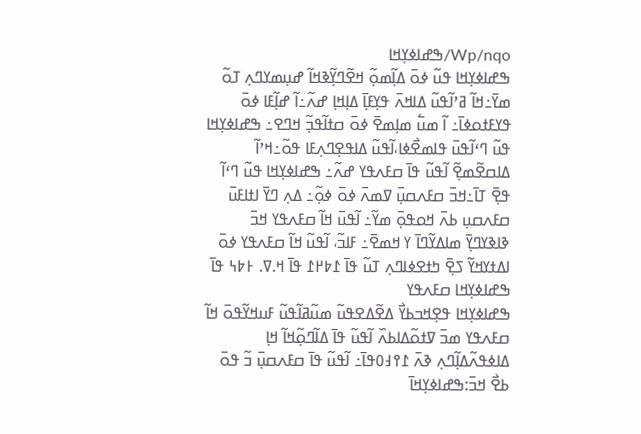Wp/nqo/ߒߝߊߦߌ߲ߞߊ
ߒߝߊߦߌ߲ߞߊ ߟߎ߬ ߦߋ߫ ߡߊ߲߬ߘߋ߲߬ ߞߐ߬ߣߌ߲߬ߢߞߊ߬ ߝߎ߲ߘߌߣߍ߲ ߠߋ߬ ߘߌ߫߸ߞߊ߬ ߥߴߊ߬ߟߎ߬ ߡߊߞߍ߫ ߟߌ߲ߓߊ߲߫ ߡߊ߲ߞߊ߲ ߝߍ߬߸ߊ߬ ߝߊ߲߬ߓߊ ߦߋ߫ ߟߌߓߙߋߦߊ߫߸ ߊ߬ ߘߎ߱ ߘߊ߲ߘߐ߫ ߦߋ߫ ߛߙߊ߬ߟߏ߲߬ ߞߣߐ߸ ߒߝߊߦߌ߲ߞߊ ߟߎ߬ ߣߵߊ߬ߟߎ߫ ߟߊߘߐ߯ߦߊ،ߊ߬ߟߎ߬ ߡߊߟߐ߲ߣߍ߲ߓߊ ߟߋ߬߸ߞߴߊ߬ ߡߊߛߐ߬ߘߐ߲߬ ߊ߬ߟߎ߬ ߟߊ߫ ߛߓߍߟߌ ߝߍ߬߸ ߒߝߊߦߌ߲ߞߊ ߟߎ߬ ߣߵߊ߬ ߟߐ߲߫ ߠߊ߫߸ߞߏ߫ ߛߓߍߛߎ߲߫ ߜߘߍ߫ ߦߋ߫ ߦߋ߲߬߸ ߡߍ߲ ߣߌ߫ ߊߙߊߓߎ߫ ߛߓߍߛߎ߲ ߕߍ߫ ߞߋߟߋ߲߫ ߘߌ߬߸ ߊ߬ߟߎ߫ ߞߊ߬ ߛߓߍߟߌ ߞߏ߫ ߢߊߢߌߣߌ߲߫ ߘߊߡߌ߬ߣߊ߫ ߌ ߞߘߐ߫߸ ߓߊߏ߬، ߊ߬ߟߎ߬ ߞߊ߬ ߛߓߍߟߌ ߦߋ߫ ߊߡߙߌߞߌ߬ ߖߐ߲߫ ߤߙߐߦߊߣߍ߲ ߠߎ߬ ߟߊ߫ ߁߈߂߁ ߟߊ߫ ߞ.ߜ. ߅߈߆ ߟߊ߫
ߒߝߊߦߌ߲ߞߊ ߛߓߍߟߌ
ߒߝߊߦߌ߲ߞߊ ߟߐ߲ߞߏߕߌ߯ ߡߐ߬ߡߐߟߎ߬ ߘߎ߬ߥߊ߬ߟߎ߬ ߓߎߞߌ߬ߟߋ߫ ߞߊ߬ ߛߓߍߟߌ ߘߏ߫ ߜߙߋ߬ߡߊߕߍ߰ ߊ߬ߟߎ߬ ߟߊ߫ ߡߊ߬ߣߋ߲߬ߞߊ߬ ߞߊ߲ ߡߊߦߟߍ߬ߡߊ߲߬ߣߍ߲ ߢߍ߫ ߁߉߃߀ߟߊ߫߸ ߊ߬ߟߎ߬ ߟߊ߫ ߛߓߍߛߎ߲߫ ߏ߬ ߟߋ߫ ߕߐ߯ ߞߏ߫:ߒߝߊߦߌ߲ߞߊ߫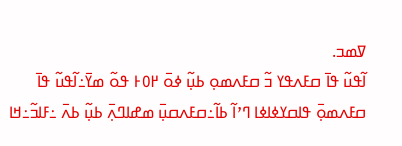ߜߘߏ.
ߊ߬ߟߎ߬ ߟߊ߫ ߛߓߍߟߌ ߏ߬ ߛߓߍߘߋ߲ ߕߎ߲߬ ߦߋ߫ ߂߀߅ ߟߋ߬ ߘߌ߫߸ߊ߬ߟߎ߬ ߟߊ߫ ߛߓߍߘߋ߲߫ ߟߊߛߌߦߊߦߊ ߣߴߊ߬ ߕߊ߬߸ߛߓߍߛߎ߲߫ ߘߝߊߣߍ߲߫ ߕߎ߲߬ ߕߍ߫ ߸ߓߊߏ߬߸ߞߊ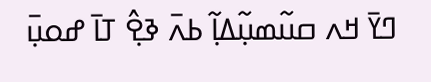ߣߌ߫ ߞߍ ߛߎ߬ߘߎ߲߬ߡߊ߲߬ ߕߍ߫ ߢߐ߲߮ ߠߊ߫ ߝߋߎ߲߫